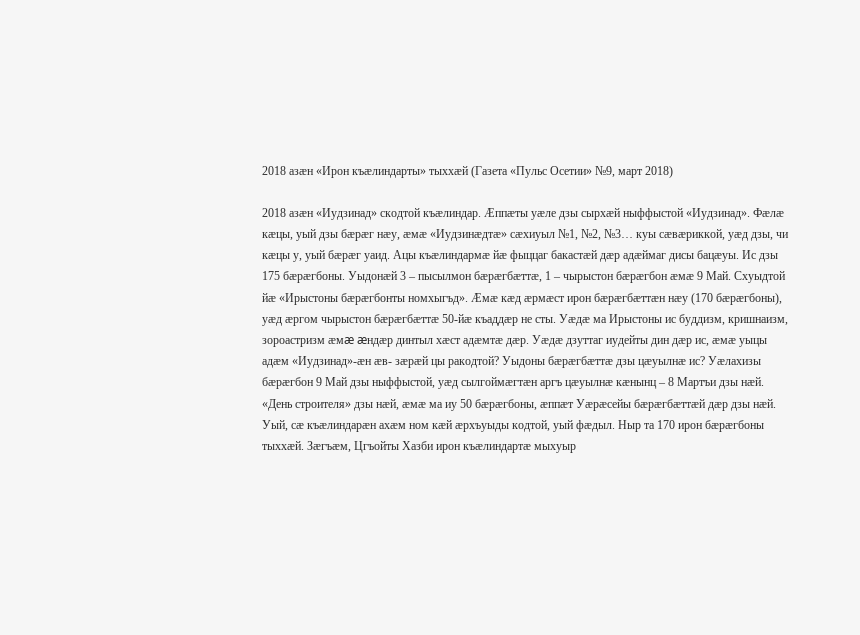2018 азæн «Ирон къæлиндарты» тыххæй (Газета «Пульс Осетии» №9, март 2018)

2018 азæн «Иудзинад» скодтой къæлиндар. Æппæты уæле дзы сырхæй ныффыстой «Иудзинад». Фæлæ кæцы, уый дзы бæрæг нæу, æмæ «Иудзинæдтæ» сæхиуыл №1, №2, №3… куы сæвæриккой, уæд дзы, чи кæцы у, уый бæрæг уаид. Ацы къæлиндармæ йæ фыццаг бакастæй дæр адæймаг дисы бацæуы. Ис дзы 175 бæрæгбоны. Уыдонæй 3 – пысылмон бæрæгбæттæ, 1 – чырыстон бæрæгбон æмæ 9 Май. Схуыдтой йæ «Ирыстоны бæрæгбонты номхыгъд». Æмæ кæд æрмæст ирон бæрæгбæттæн нæу (170 бæрæгбоны), уæд æргом чырыстон бæрæгбæттæ 50-йæ къаддæр не сты. Уæдæ ма Ирыстоны ис буддизм, кришнаизм, зороастризм æмæ æндæр динтыл хæст адæмтæ дæр. Уæдæ дзуттаг иудейты дин дæр ис, æмæ уыцы адæм «Иудзинад»-æн æв- зæрæй цы ракодтой? Уыдоны бæрæгбæттæ дзы цæуылнæ ис? Уæлахизы бæрæгбон 9 Май дзы ныффыстой, уæд сылгоймæгтæн аргъ цæуылнæ кæнынц – 8 Мартъи дзы нæй. «День строителя» дзы нæй, æмæ ма иу 50 бæрæгбоны, æппæт Уæрæсейы бæрæгбæттæй дæр дзы нæй. Уый, сæ къæлиндарæн ахæм ном кæй æрхъуыды кодтой, уый фæдыл. Ныр та 170 ирон бæрæгбоны тыххæй. Зæгъæм, Цгъойты Хазби ирон къæлиндартæ мыхуыр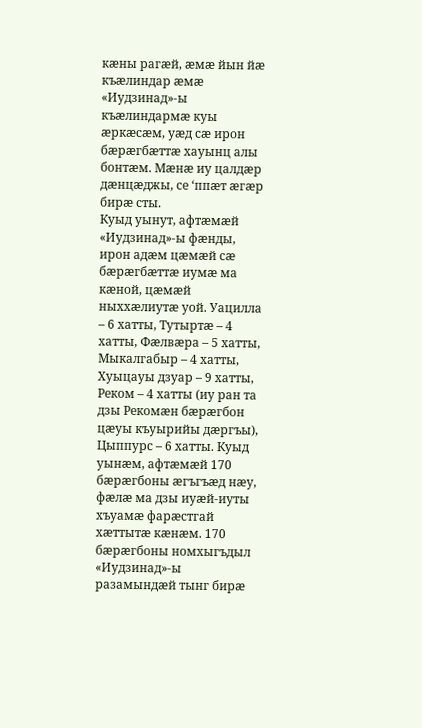кæны рагæй, æмæ йын йæ къæлиндар æмæ «Иудзинад»-ы къæлиндармæ куы æркæсæм, уæд сæ ирон бæрæгбæттæ хауынц алы бонтæм. Мæнæ иу цалдæр дæнцæджы, се ‘ппæт æгæр бирæ сты.
Куыд уынут, афтæмæй «Иудзинад»-ы фæнды, ирон адæм цæмæй сæ бæрæгбæттæ иумæ ма кæной, цæмæй ныххæлиутæ уой. Уацилла – 6 хатты, Тутыртæ – 4 хатты, Фæлвæра – 5 хатты, Мыкалгабыр – 4 хатты, Хуыцауы дзуар – 9 хатты, Реком – 4 хатты (иу ран та дзы Рекомæн бæрæгбон цæуы къуырийы дæргъы), Цыппурс – 6 хатты. Куыд уынæм, афтæмæй 170 бæрæгбоны æгъгъæд нæу, фæлæ ма дзы иуæй-иуты хъуамæ фарæстгай хæттытæ кæнæм. 170 бæрæгбоны номхыгъдыл «Иудзинад»-ы разамындæй тынг бирæ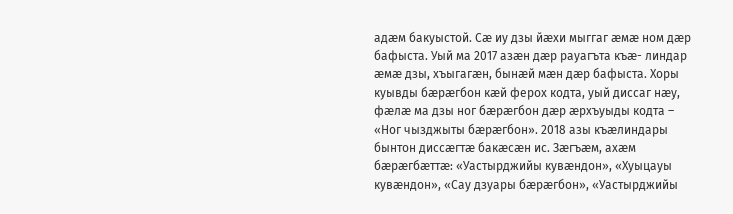адæм бакуыстой. Сæ иу дзы йæхи мыггаг æмæ ном дæр бафыста. Уый ма 2017 азæн дæр рауагъта къæ- линдар æмæ дзы, хъыгагæн, бынæй мæн дæр бафыста. Хоры куывды бæрæгбон кæй ферох кодта, уый диссаг нæу, фæлæ ма дзы ног бæрæгбон дæр æрхъуыды кодта – «Ног чызджыты бæрæгбон». 2018 азы къæлиндары бынтон диссæгтæ бакæсæн ис. Зæгъæм, ахæм бæрæгбæттæ: «Уастырджийы кувæндон», «Хуыцауы кувæндон», «Сау дзуары бæрæгбон», «Уастырджийы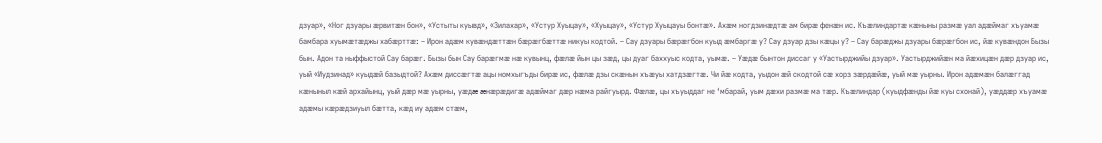дзуар», «Ног дзуары æрвитæн бон», «Устыты куывд», «Зилахар», «Устур Хуыцау», «Хуыцау», «Устур Хуыцауы бонтæ». Ахæм ногдзинæдтæ ам бирæ фенæн ис. Къæлиндартæ кæныны размæ уал адæймаг хъуамæ бамбара хуымæтæджы хабæрттæ: – Ирон адæм кувæндæттæн бæрæгбæттæ никуы кодтой. – Сау дзуары бæрæгбон куыд æмбаргæ у? Сау дзуар дзы кæцы у? – Сау барæджы дзуары бæрæгбон ис, йæ кувæндон Бызы бын. Адон та ныффыстой Сау барæг. Бызы бын Сау барæгмæ нæ кувынц, фæлæ йын цы зæд, цы дуаг баххуыс кодта, уымæ. – Уæдæ бынтон диссаг у «Уастырджийы дзуар». Уастырджийæн ма йæхицæн дæр дзуар ис, уый «Иудзинад» куыдæй базыдтой? Ахæм диссæгтæ ацы номхыгъды бирæ ис, фæлæ дзы скæнын хъæуы хатдзæгтæ. Чи йæ кодта, уыдон æй скодтой сæ хорз зæрдæйæ, уый мæ уырны. Ирон адæмæн балæггад кæныныл кæй архайынц, уый дæр мæ уырны, уæдæ æнæрæдигæ адæймаг дæр нæма райгуырд. Фæлæ, цы хъуыддаг не ‘мбарай, уым дæхи размæ ма тæр. Къæлиндар (куыдфæнды йæ куы схонай), уæддæр хъуамæ адæмы кæрæдзиуыл бæтта, кæд иу адæм стæм,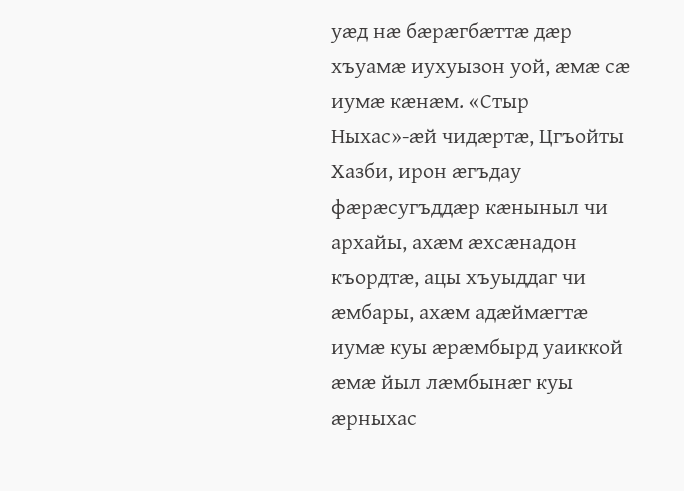уæд нæ бæрæгбæттæ дæр хъуамæ иухуызон уой, æмæ сæ иумæ кæнæм. «Стыр Ныхас»-æй чидæртæ, Цгъойты Хазби, ирон æгъдау фæрæсугъддæр кæныныл чи архайы, ахæм æхсæнадон къордтæ, ацы хъуыддаг чи æмбары, ахæм адæймæгтæ иумæ куы æрæмбырд уаиккой æмæ йыл лæмбынæг куы æрныхас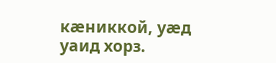кæниккой, уæд уаид хорз.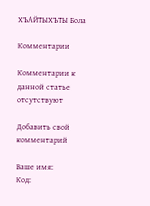ХЪАЙТЫХЪТЫ Бола

Комментарии

Комментарии к данной статье отсутствуют

Добавить свой комментарий

Ваше имя:
Код: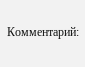Комментарий: